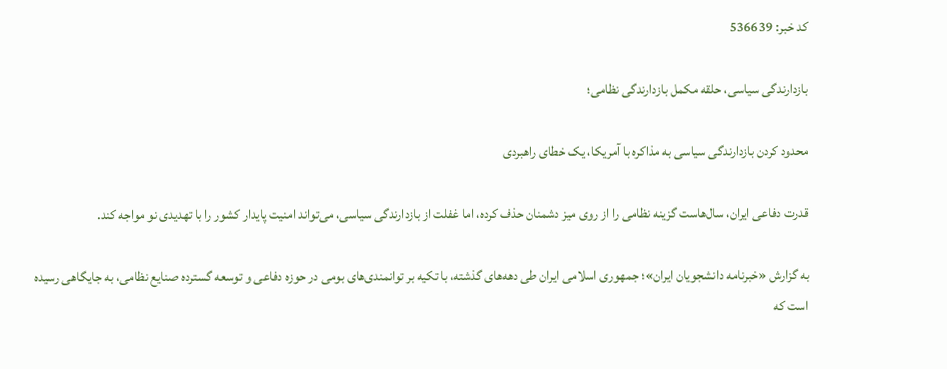کد خبر: 536639

بازدارندگی سیاسی، حلقه مکمل بازدارندگی نظامی؛

محدود کردن بازدارندگی سیاسی به مذاکره با آمریکا، یک خطای راهبردی

قدرت دفاعی ایران، سال‌هاست گزینه نظامی را از روی میز دشمنان حذف کرده، اما غفلت از بازدارندگی سیاسی، می‌تواند امنیت پایدار کشور را با تهدیدی نو مواجه کند.

به گزارش «خبرنامه دانشجویان ایران»؛ جمهوری اسلامی ایران طی دهه‌های گذشته، با تکیه بر توانمندی‌های بومی در حوزه دفاعی و توسعه گسترده صنایع نظامی، به جایگاهی رسیده است که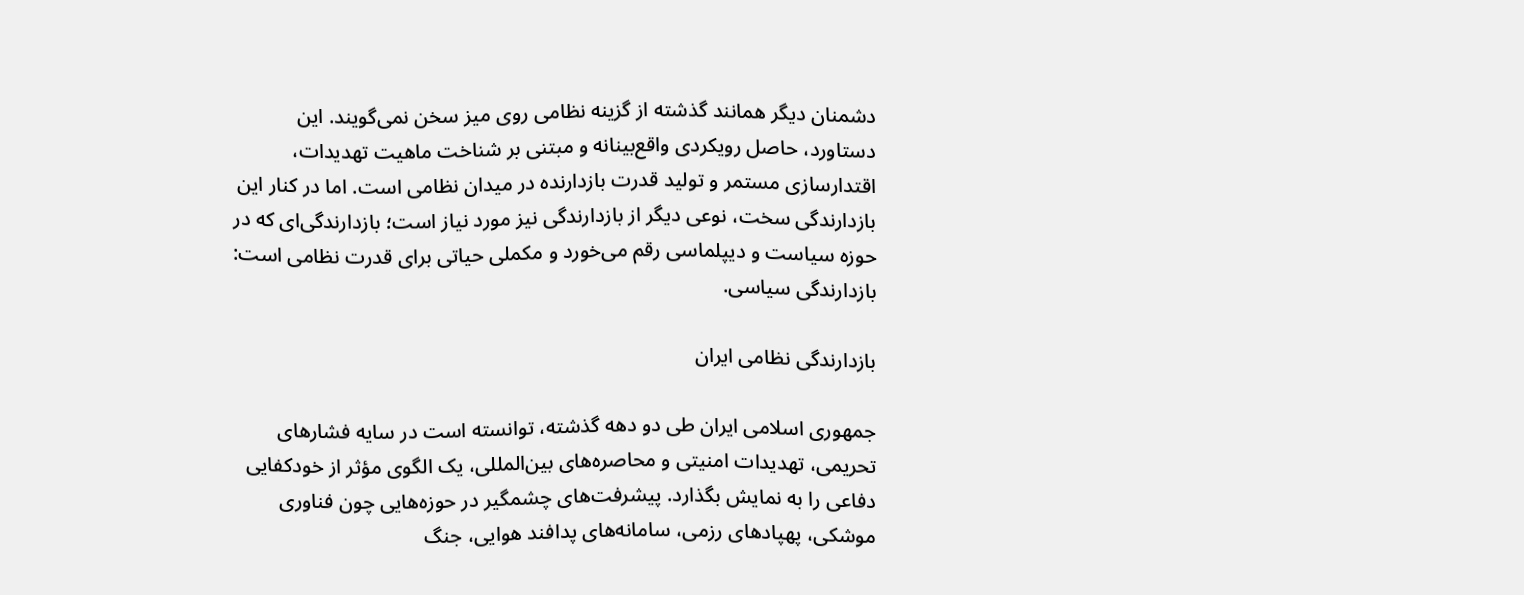دشمنان دیگر همانند گذشته از گزینه نظامی روی میز سخن نمی‌گویند. این دستاورد، حاصل رویکردی واقع‌بینانه و مبتنی بر شناخت ماهیت تهدیدات، اقتدارسازی مستمر و تولید قدرت بازدارنده در میدان نظامی است. اما در کنار این بازدارندگی سخت، نوعی دیگر از بازدارندگی نیز مورد نیاز است؛ بازدارندگی‌ای که در حوزه سیاست و دیپلماسی رقم می‌خورد و مکملی حیاتی برای قدرت نظامی است: بازدارندگی سیاسی.

بازدارندگی نظامی ایران

جمهوری اسلامی ایران طی دو دهه گذشته، توانسته است در سایه فشارهای تحریمی، تهدیدات امنیتی و محاصره‌های بین‌المللی، یک الگوی مؤثر از خودکفایی دفاعی را به نمایش بگذارد. پیشرفت‌های چشمگیر در حوزه‌هایی چون فناوری موشکی، پهپادهای رزمی، سامانه‌های پدافند هوایی، جنگ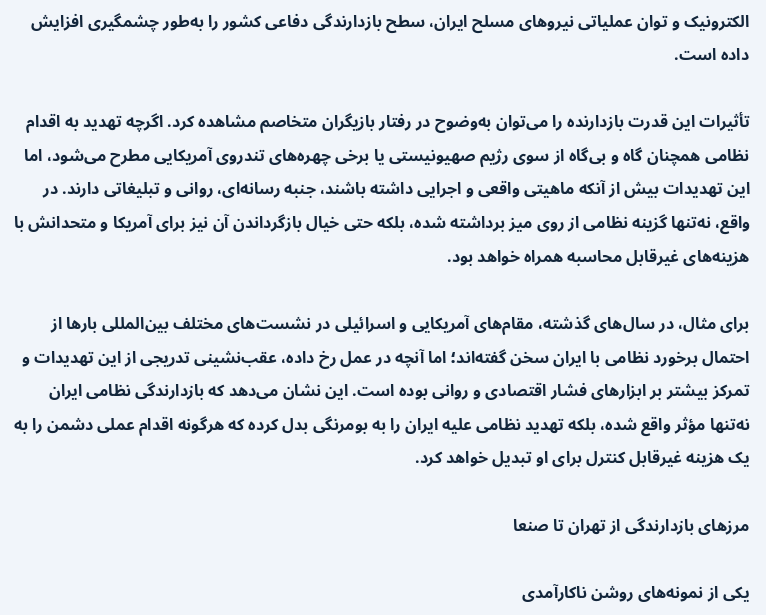الکترونیک و توان عملیاتی نیروهای مسلح ایران، سطح بازدارندگی دفاعی کشور را به‌طور چشمگیری افزایش داده است.

تأثیرات این قدرت بازدارنده را می‌توان به‌وضوح در رفتار بازیگران متخاصم مشاهده کرد. اگرچه تهدید به اقدام نظامی همچنان گاه‌ و بی‌گاه از سوی رژیم صهیونیستی یا برخی چهره‌های تندروی آمریکایی مطرح می‌شود، اما این تهدیدات بیش از آنکه ماهیتی واقعی و اجرایی داشته باشند، جنبه رسانه‌ای، روانی و تبلیغاتی دارند. در واقع، نه‌تنها گزینه نظامی از روی میز برداشته شده، بلکه حتی خیال بازگرداندن آن نیز برای آمریکا و متحدانش با هزینه‌های غیرقابل محاسبه همراه خواهد بود.

برای مثال، در سال‌های گذشته، مقام‌های آمریکایی و اسرائیلی در نشست‌های مختلف بین‌المللی بارها از احتمال برخورد نظامی با ایران سخن گفته‌اند؛ اما آنچه در عمل رخ داده، عقب‌نشینی تدریجی از این تهدیدات و تمرکز بیشتر بر ابزارهای فشار اقتصادی و روانی بوده است. این نشان می‌دهد که بازدارندگی نظامی ایران نه‌تنها مؤثر واقع شده، بلکه تهدید نظامی علیه ایران را به بومرنگی بدل کرده که هرگونه اقدام عملی دشمن را به یک هزینه غیرقابل کنترل برای او تبدیل خواهد کرد.

مرزهای بازدارندگی از تهران تا صنعا

یکی از نمونه‌های روشن ناکارآمدی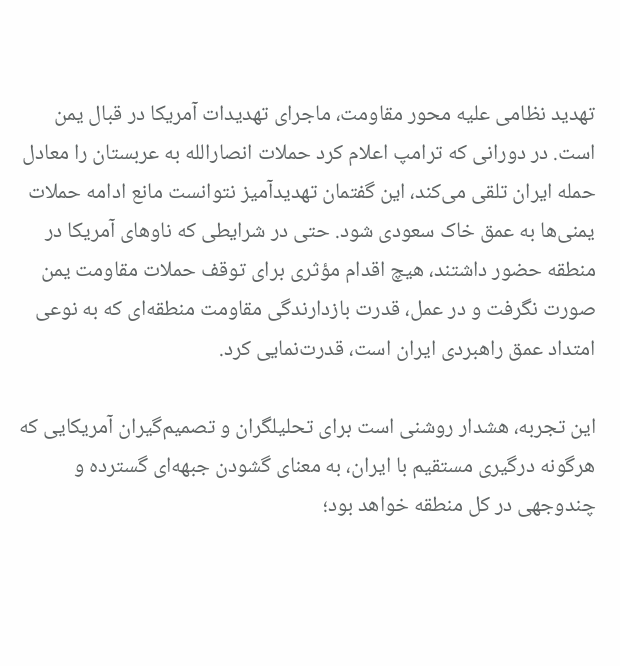تهدید نظامی علیه محور مقاومت، ماجرای تهدیدات آمریکا در قبال یمن است. در دورانی که ترامپ اعلام کرد حملات انصارالله به عربستان را معادل حمله ایران تلقی می‌کند، این گفتمان تهدیدآمیز نتوانست مانع ادامه حملات یمنی‌ها به عمق خاک سعودی شود. حتی در شرایطی که ناوهای آمریکا در منطقه حضور داشتند، هیچ اقدام مؤثری برای توقف حملات مقاومت یمن صورت نگرفت و در عمل، قدرت بازدارندگی مقاومت منطقه‌ای که به نوعی امتداد عمق راهبردی ایران است، قدرت‌نمایی کرد.

این تجربه، هشدار روشنی است برای تحلیلگران و تصمیم‌گیران آمریکایی که هرگونه درگیری مستقیم با ایران، به معنای گشودن جبهه‌ای گسترده و چندوجهی در کل منطقه خواهد بود؛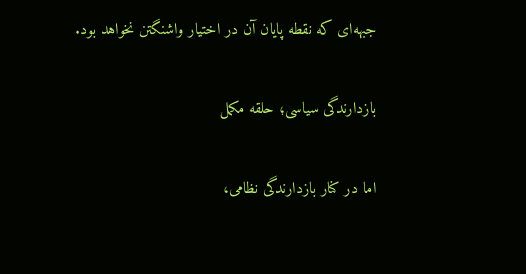جبهه‌ای که نقطه پایان آن در اختیار واشنگتن نخواهد بود.

بازدارندگی سیاسی؛ حلقه مکمل

اما در کنار بازدارندگی نظامی،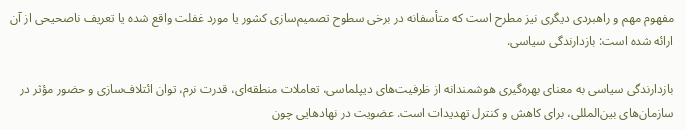مفهوم مهم و راهبردی دیگری نیز مطرح است که متأسفانه در برخی سطوح تصمیم‌سازی کشور یا مورد غفلت واقع شده یا تعریف ناصحیحی از آن ارائه شده است: بازدارندگی سیاسی.

بازدارندگی سیاسی به معنای بهره‌گیری هوشمندانه از ظرفیت‌های دیپلماسی، تعاملات منطقه‌ای، قدرت نرم، توان ائتلاف‌سازی و حضور مؤثر در سازمان‌های بین‌المللی، برای کاهش و کنترل تهدیدات است. عضویت در نهادهایی چون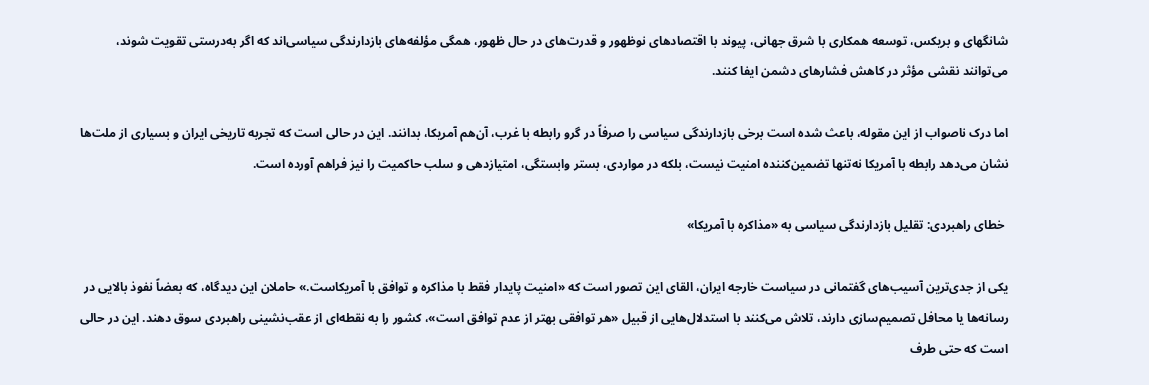شانگهای و بریکس، توسعه همکاری با شرق جهانی، پیوند با اقتصادهای نوظهور و قدرت‌های در حال ظهور، همگی مؤلفه‌های بازدارندگی سیاسی‌اند که اگر به‌درستی تقویت شوند، می‌توانند نقشی مؤثر در کاهش فشارهای دشمن ایفا کنند.

اما درک ناصواب از این مقوله، باعث شده است برخی بازدارندگی سیاسی را صرفاً در گرو رابطه با غرب، آن‌هم آمریکا، بدانند. این در حالی است که تجربه تاریخی ایران و بسیاری از ملت‌ها نشان می‌دهد رابطه با آمریکا نه‌تنها تضمین‌کننده امنیت نیست، بلکه در مواردی، بستر وابستگی، امتیازدهی و سلب حاکمیت را نیز فراهم آورده است.

 خطای راهبردی: تقلیل بازدارندگی سیاسی به «مذاکره با آمریکا»

یکی از جدی‌ترین آسیب‌های گفتمانی در سیاست خارجه ایران، القای این تصور است که «امنیت پایدار فقط با مذاکره و توافق با آمریکاست.» حاملان این دیدگاه، که بعضاً نفوذ بالایی در رسانه‌ها یا محافل تصمیم‌سازی دارند، تلاش می‌کنند با استدلال‌هایی از قبیل «هر توافقی بهتر از عدم توافق است»، کشور را به نقطه‌ای از عقب‌نشینی راهبردی سوق دهند. این در حالی است که حتی طرف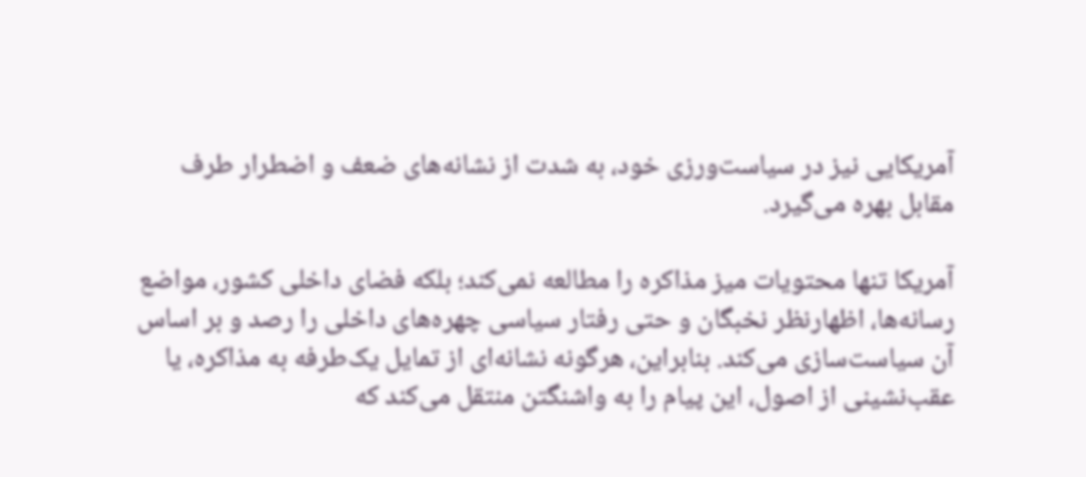آمریکایی نیز در سیاست‌ورزی خود، به شدت از نشانه‌های ضعف و اضطرار طرف مقابل بهره می‌گیرد.

آمریکا تنها محتویات میز مذاکره را مطالعه نمی‌کند؛ بلکه فضای داخلی کشور، مواضع رسانه‌ها، اظهارنظر نخبگان و حتی رفتار سیاسی چهره‌های داخلی را رصد و بر اساس آن سیاست‌سازی می‌کند. بنابراین، هرگونه نشانه‌ای از تمایل یک‌طرفه به مذاکره، یا عقب‌نشینی از اصول، این پیام را به واشنگتن منتقل می‌کند که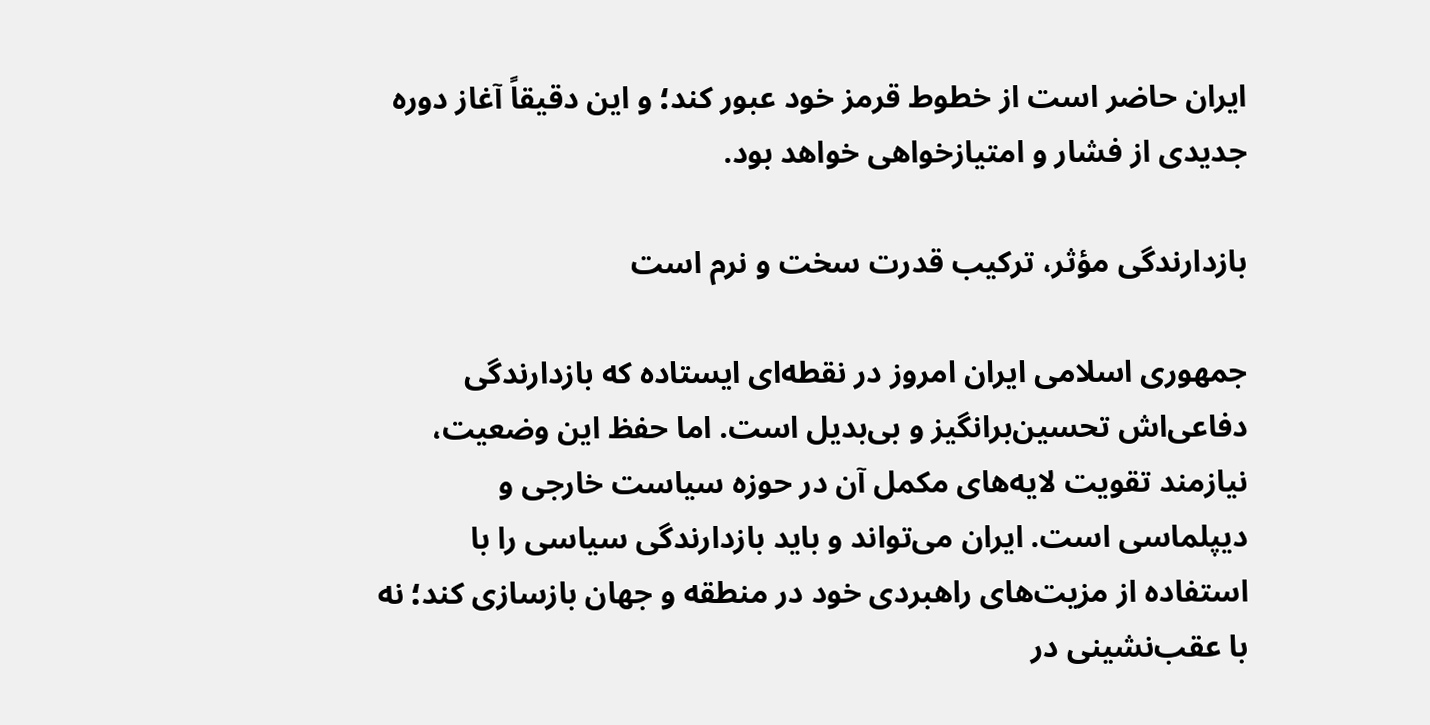ایران حاضر است از خطوط قرمز خود عبور کند؛ و این دقیقاً آغاز دوره جدیدی از فشار و امتیازخواهی خواهد بود.

بازدارندگی مؤثر، ترکیب قدرت سخت و نرم است

جمهوری اسلامی ایران امروز در نقطه‌ای ایستاده که بازدارندگی دفاعی‌اش تحسین‌برانگیز و بی‌بدیل است. اما حفظ این وضعیت، نیازمند تقویت لایه‌های مکمل آن در حوزه سیاست خارجی و دیپلماسی است. ایران می‌تواند و باید بازدارندگی سیاسی را با استفاده از مزیت‌های راهبردی خود در منطقه و جهان بازسازی کند؛ نه با عقب‌نشینی در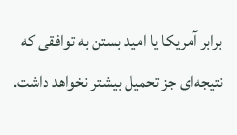برابر آمریکا یا امید بستن به توافقی که نتیجه‌ای جز تحمیل بیشتر نخواهد داشت.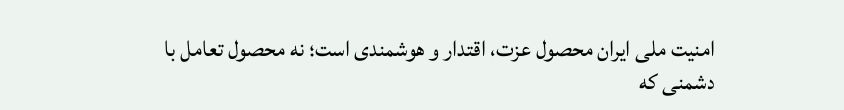امنیت ملی ایران محصول عزت، اقتدار و هوشمندی است؛ نه محصول تعامل با دشمنی که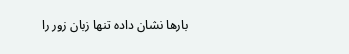بارها نشان داده تنها زبان زور را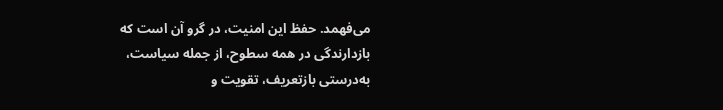می‌فهمد. حفظ این امنیت، در گرو آن است که بازدارندگی در همه سطوح، از جمله سیاست، به‌درستی بازتعریف، تقویت و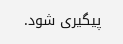پیگیری شود.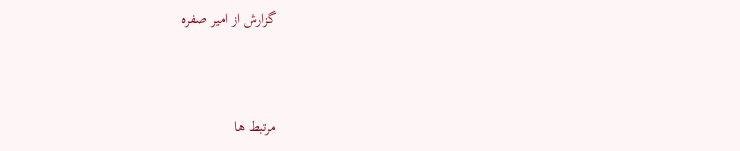گزارش از امیر صفره



مرتبط ها